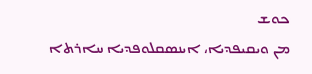ܟܘܫ
ܡܢ ܘܝܩܝܦܕܝܐ، ܐܝܢܣܩܠܘܦܕܝܐ ܚܐܪܬܐ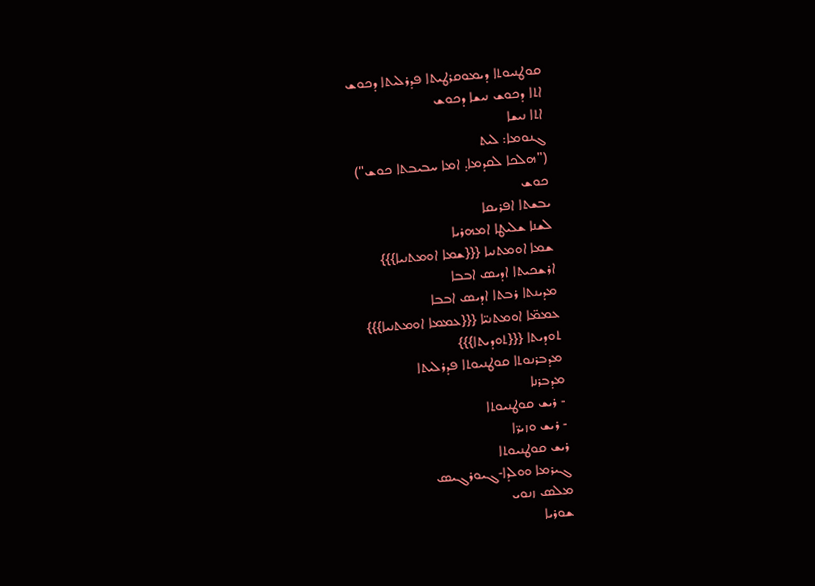ܩܘܛܢܝܘܬܐ ܕܝܡܘܩܪܛܝܬܐ ܦܕܪܠܝܬܐ ܕܟܘܫ
ܐܬܐ ܕܟܘܫ ܢܝܫܐ ܕܟܘܫ
ܐܬܐ ܢܝܫܐ
ܓܢܘܡܐ: ܠܝܬ
("ܗܠܟܐ ܠܩܕܡܐ܄ ܐܡܐ ܚܒܝܒܬܐ ܟܘܫ")
ܟܘܫ
ܝܒܫܬܐ ܐܦܪܝܩܐ
ܠܫܢܐ ܫܠܝܛܐ ܐܡܗܪܝܐ
ܫܡܐ ܐܘܡܬܢܝܐ {{{ܫܡܐ ܐܘܡܬܢܝܐ}}}
ܐܪܫܟܝܬܐ ܐܕܝܣ ܐܒܒܐ
ܡܕܝܢܬܐ ܪܒܬܐ ܐܕܝܣ ܐܒܒܐ
ܥܡܡ̈ܐ ܐܘܡܬܢܝ̈ܐ {{{ܥܡܡܐ ܐܘܡܬܢܝܐ}}}
ܬܘܕܝܬܐ {{{ܬܘܕܝܬܐ}}}
ܡܕܒܪܢܘܬܐ ܩܘܛܢܝܘܬܐ ܦܕܪܠܝܬܐ
ܡܕܒܪܢܐ
- ܪܝܫ ܩܘܛܢܝܘܬܐ
- ܪܝܫ ܘܙܝܪ̈ܐ
ܪܝܫ ܩܘܛܢܝܘܬܐ
ܓܝܪܡܐ ܘܘܠܕܐ-ܓܝܘܪܓܝܣ
ܡܠܣ ܙܢܘܝ
ܫܘܪܝܐ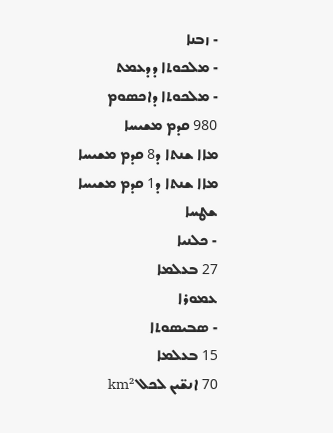- ܙܒܢܐ
- ܡܠܟܘܬܐ ܕܕܥܡܬ
- ܡܠܟܘܬܐ ܕܐܟܣܘܡ
980 ܩܕܡ ܡܫܝܚܐ
ܡܐܐ ܫܢܬܐ ܕ8 ܩܕܡ ܡܫܝܚܐ
ܡܐܐ ܫܢܬܐ ܕ1 ܩܕܡ ܡܫܝܚܐ
ܫܛܚܐ
- ܟܠܢܝܐ
27 ܒܥܠܡܐ
ܥܡܘܪܐ
- ܣܒܝܣܘܬܐ
15 ܒܥܠܡܐ
70 ܐܢܫ̈ܝܢ ܠܟܠ km²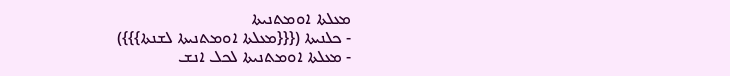ܡܥܠܬܐ ܐܘܡܬܢܝܬܐ
- ܟܠܢܝܬܐ ({{{ܡܥܠܬܐ ܐܘܡܬܢܝܬܐ ܠܫܢܬܐ}}})
- ܡܥܠܬܐ ܐܘܡܬܢܝܬܐ ܠܟܠ ܐܢܫ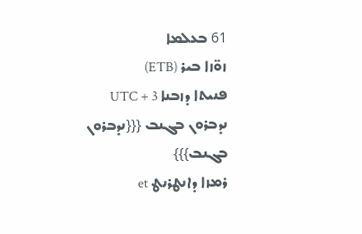61 ܒܥܠܡܐ
ܙܘ̈ܙܐ ܒܝܪ (ETB)
ܦܢܝܬܐ ܕܙܒܢܐ UTC + 3
ܢܕܒܪܘܢ ܒܓܢܒ {{{ܢܕܒܪܘܢ ܒܓܢܒ}}}
ܪܡܙܐ ܕܐܢܛܪܢܛ et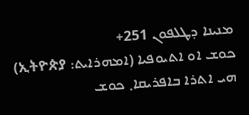ܡܢܝܢܐ ܕܛܠܦܘܢ 251+
ܟܘܫ ܐܘ ܐܬܝܘܦܝܐ (ܐܡܗܪܐܝܬ: ኢትዮጵያ) ܗܝ ܐܬܪܐ ܒܐܦܪܝܩܐ܂ ܟܘܫ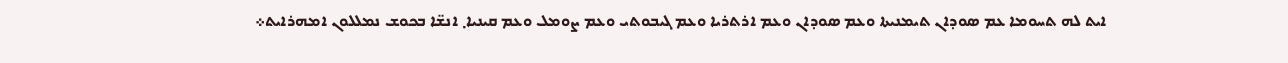ܐܝܬ ܠܗ ܬܚܘܡܐ ܥܡ ܣܘܕܐܢ ܬܝܡܢܝܬܐ ܘܥܡ ܣܘܕܐܢ ܘܥܡ ܐܪܬܪܝܐ ܘܥܡ ܓܝܒܘܬܝ ܘܥܡ ܨܘܡܠ ܘܥܡ ܩܝܢܝܐ܂ ܐܢܫ̈ܐ ܒܟܘܫ ܢܡܠܠܘܢ ܐܡܗܪܐܝܬ܀